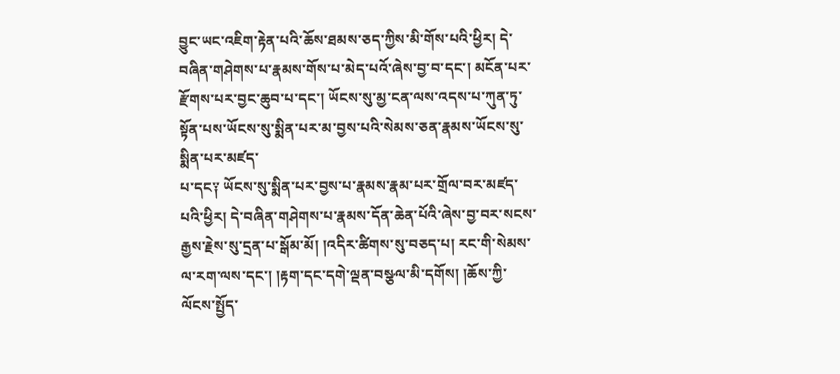བྱུང་ཡང་འཇིག་རྟེན་པའི་ཆོས་ཐམས་ཅད་ཀྱིས་མི་གོས་པའི་ཕྱིར། དེ་བཞིན་གཤེགས་པ་རྣམས་གོས་པ་མེད་པའོ་ཞེས་བྱ་བ་དང་། མངོན་པར་རྫོགས་པར་བྱང་ཆུབ་པ་དང་། ཡོངས་སུ་མྱ་ངན་ལས་འདས་པ་ཀུན་ཏུ་སྟོན་པས་ཡོངས་སུ་སྨིན་པར་མ་བྱས་པའི་སེམས་ཅན་རྣམས་ཡོངས་སུ་སྨིན་པར་མཛད་
པ་དང༑ ཡོངས་སུ་སྨིན་པར་བྱས་པ་རྣམས་རྣམ་པར་གྲོལ་བར་མཛད་པའི་ཕྱིར། དེ་བཞིན་གཤེགས་པ་རྣམས་དོན་ཆེན་པོའི་ཞེས་བྱ་བར་སངས་རྒྱས་རྗེས་སུ་དྲན་པ་སྒོམ་མོ། །འདིར་ཚིགས་སུ་བཅད་པ། རང་གི་སེམས་ལ་རག་ལས་དང་། །རྟག་དང་དགེ་ལྡན་བསྩལ་མི་དགོས། །ཆོས་ཀྱི་ལོངས་སྤྱོད་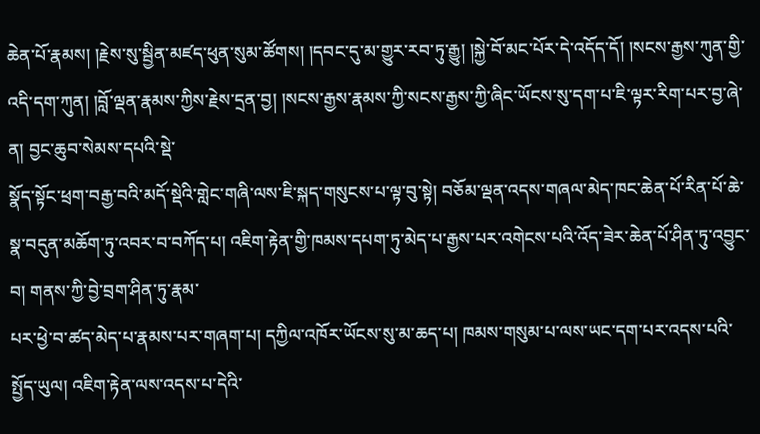ཆེན་པོ་རྣམས། །རྗེས་སུ་སྦྱིན་མཛད་ཕུན་སུམ་ཚོགས། །དབང་དུ་མ་གྱུར་རབ་ཏུ་རྒྱུ། །སྐྱེ་བོ་མང་པོར་དེ་འདོད་དོ། །སངས་རྒྱས་ཀུན་གྱི་འདི་དག་ཀུན། །བློ་ལྡན་རྣམས་ཀྱིས་རྗེས་དྲན་བྱ། །སངས་རྒྱས་རྣམས་ཀྱི་སངས་རྒྱས་ཀྱི་ཞིང་ཡོངས་སུ་དག་པ་ཇི་ལྟར་རིག་པར་བྱ་ཞེ་ན། བྱང་ཆུབ་སེམས་དཔའི་སྡེ་
སྣོད་སྟོང་ཕྲག་བརྒྱ་བའི་མདོ་སྡེའི་གླེང་གཞི་ལས་ཇི་སྐད་གསུངས་པ་ལྟ་བུ་སྟེ། བཅོམ་ལྡན་འདས་གཞལ་མེད་ཁང་ཆེན་པོ་རིན་པོ་ཆེ་སྣ་བདུན་མཆོག་ཏུ་འབར་བ་བཀོད་པ། འཇིག་རྟེན་གྱི་ཁམས་དཔག་ཏུ་མེད་པ་རྒྱས་པར་འགེངས་པའི་འོད་ཟེར་ཆེན་པོ་ཤིན་ཏུ་འབྱུང་བ། གནས་ཀྱི་བྱེ་བྲག་ཤིན་ཏུ་རྣམ་
པར་ཕྱེ་བ་ཚད་མེད་པ་རྣམས་པར་གཞག་པ། དཀྱིལ་འཁོར་ཡོངས་སུ་མ་ཆད་པ། ཁམས་གསུམ་པ་ལས་ཡང་དག་པར་འདས་པའི་སྤྱོད་ཡུལ། འཇིག་རྟེན་ལས་འདས་པ་དེའི་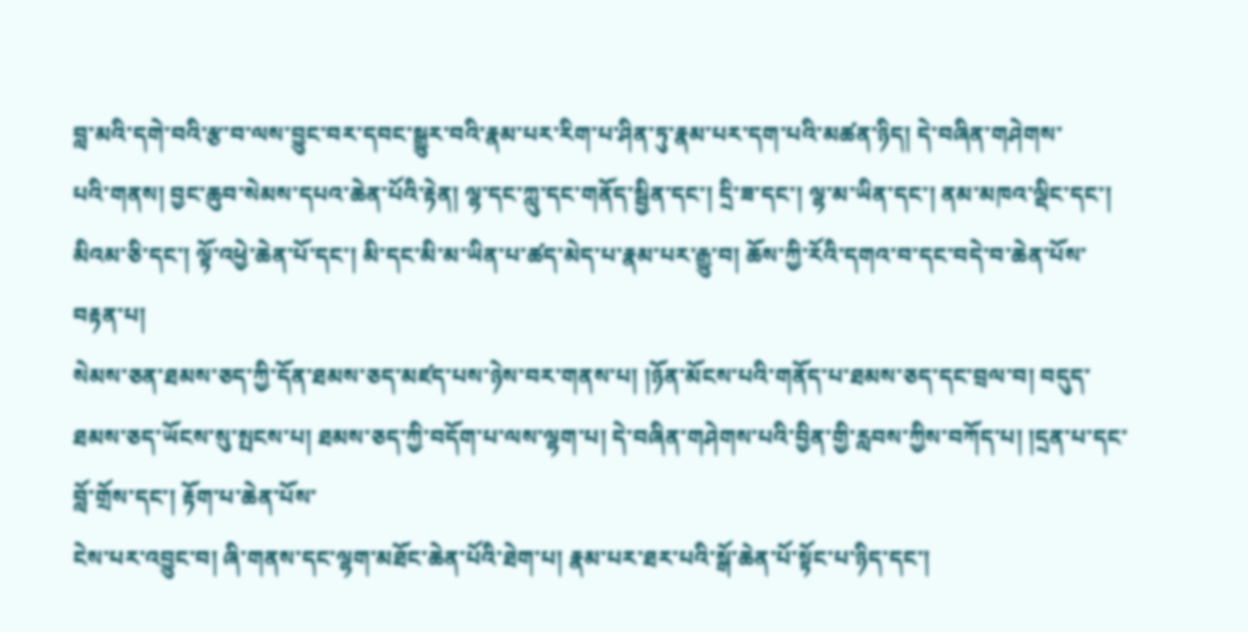བླ་མའི་དགེ་བའི་རྩ་བ་ལས་བྱུང་བར་དབང་སྒྱུར་བའི་རྣམ་པར་རིག་པ་ཤིན་ཏུ་རྣམ་པར་དག་པའི་མཚན་ཉིད། དེ་བཞིན་གཤེགས་
པའི་གནས། བྱང་ཆུབ་སེམས་དཔའ་ཆེན་པོའི་རྟེན། ལྷ་དང་ཀླུ་དང་གནོད་སྦྱིན་དང་། དྲི་ཟ་དང་། ལྷ་མ་ཡིན་དང་། ནམ་མཁའ་ལྡིང་དང་། མིའམ་ཅི་དང་། ལྟོ་འཕྱེ་ཆེན་པོ་དང་། མི་དང་མི་མ་ཡིན་པ་ཚད་མེད་པ་རྣམ་པར་རྒྱུ་བ། ཆོས་ཀྱི་རོའི་དགའ་བ་དང་བདེ་བ་ཆེན་པོས་བརྟན་པ།
སེམས་ཅན་ཐམས་ཅད་ཀྱི་དོན་ཐམས་ཅད་མཛད་པས་ཉེས་བར་གནས་པ། །ཉོན་མོངས་པའི་གནོད་པ་ཐམས་ཅད་དང་བྲལ་བ། བདུད་ཐམས་ཅད་ཡོངས་སུ་སྤངས་པ། ཐམས་ཅད་ཀྱི་བདོག་པ་ལས་ལྷག་པ། དེ་བཞིན་གཤེགས་པའི་བྱིན་གྱི་རླབས་ཀྱིས་བཀོད་པ། །དྲན་པ་དང་བློ་གྲོས་དང་། རྟོག་པ་ཆེན་པོས་
ངེས་པར་འབྱུང་བ། ཞི་གནས་དང་ལྷག་མཐོང་ཆེན་པོའི་ཐེག་པ། རྣམ་པར་ཐར་པའི་སྒོ་ཆེན་པོ་སྟོང་པ་ཉིད་དང་།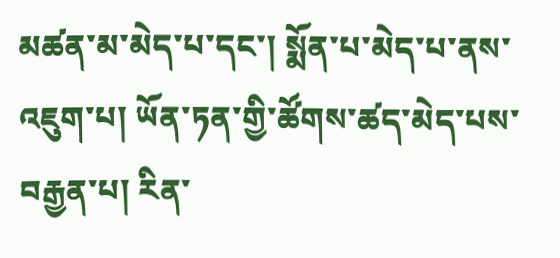མཚན་མ་མེད་པ་དང་། སྨོན་པ་མེད་པ་ནས་འཇུག་པ། ཡོན་ཏན་གྱི་ཚོགས་ཚད་མེད་པས་བརྒྱན་པ། རིན་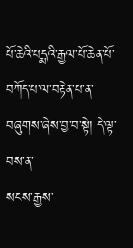པོ་ཆེའི་པདྨའི་རྒྱལ་པོ་ཆེན་པོ་བཀོད་པ་ལ་བརྟེན་པ་ན་བཞུགས་ཞེས་བྱ་བ་སྟེ། དེ་ལྟ་བས་ན་
སངས་རྒྱས་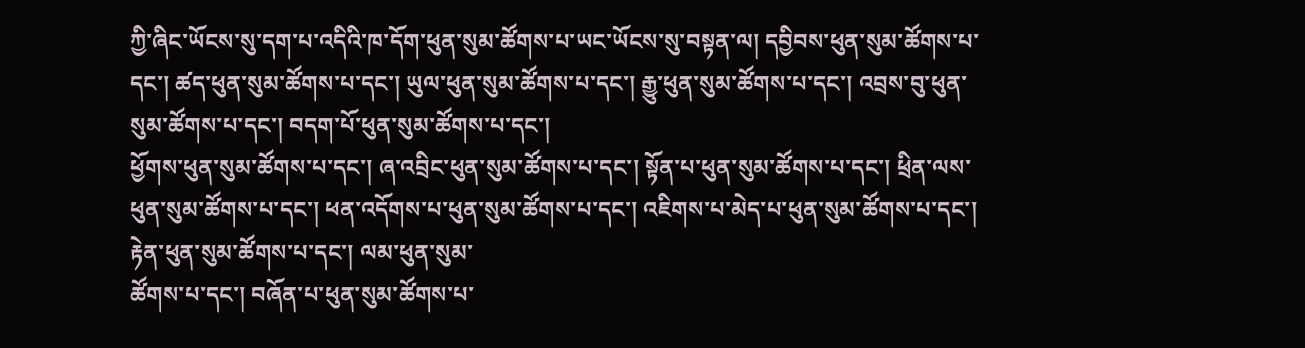ཀྱི་ཞིང་ཡོངས་སུ་དག་པ་འདིའི་ཁ་དོག་ཕུན་སུམ་ཚོགས་པ་ཡང་ཡོངས་སུ་བསྟན་ལ། དབྱིབས་ཕུན་སུམ་ཚོགས་པ་དང་། ཚད་ཕུན་སུམ་ཚོགས་པ་དང་། ཡུལ་ཕུན་སུམ་ཚོགས་པ་དང་། རྒྱུ་ཕུན་སུམ་ཚོགས་པ་དང་། འབྲས་བུ་ཕུན་སུམ་ཚོགས་པ་དང་། བདག་པོ་ཕུན་སུམ་ཚོགས་པ་དང་།
ཕྱོགས་ཕུན་སུམ་ཚོགས་པ་དང་། ཞ་འབྲིང་ཕུན་སུམ་ཚོགས་པ་དང་། སྟོན་པ་ཕུན་སུམ་ཚོགས་པ་དང་། ཕྲིན་ལས་ཕུན་སུམ་ཚོགས་པ་དང་། ཕན་འདོགས་པ་ཕུན་སུམ་ཚོགས་པ་དང་། འཇིགས་པ་མེད་པ་ཕུན་སུམ་ཚོགས་པ་དང་། རྟེན་ཕུན་སུམ་ཚོགས་པ་དང་། ལམ་ཕུན་སུམ་
ཚོགས་པ་དང་། བཞོན་པ་ཕུན་སུམ་ཚོགས་པ་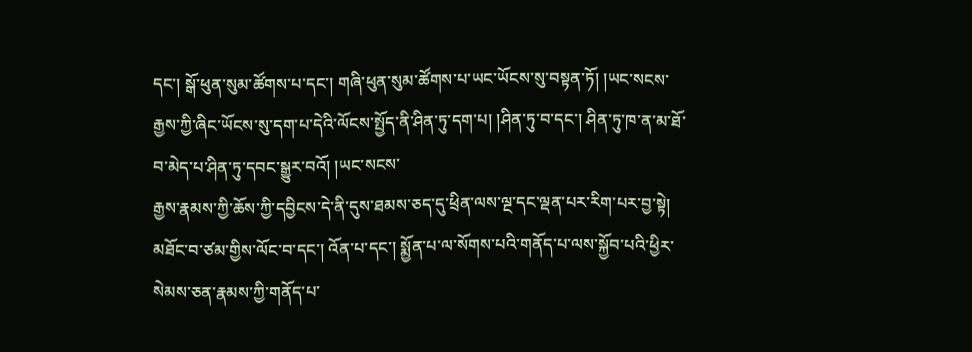དང་། སྒོ་ཕུན་སུམ་ཚོགས་པ་དང་། གཞི་ཕུན་སུམ་ཚོགས་པ་ཡང་ཡོངས་སུ་བསྟན་ཏོ། །ཡང་སངས་རྒྱས་ཀྱི་ཞིང་ཡོངས་སུ་དག་པ་དེའི་ལོངས་སྤྱོད་ནི་ཤིན་ཏུ་དག་པ། །ཤིན་ཏུ་བ་དང་། ཤིན་ཏུ་ཁ་ན་མ་ཐོ་བ་མེད་པ་ཤིན་ཏུ་དབང་སྒྱུར་བའོ། །ཡང་སངས་
རྒྱས་རྣམས་ཀྱི་ཆོས་ཀྱི་དབྱིངས་དེ་ནི་དུས་ཐམས་ཅད་དུ་ཕྲིན་ལས་ལྔ་དང་ལྡན་པར་རིག་པར་བྱ་སྟེ། མཐོང་བ་ཙམ་གྱིས་ལོང་བ་དང་། འོན་པ་དང་། སྨྱོན་པ་ལ་སོགས་པའི་གནོད་པ་ལས་སྐྱོབ་པའི་ཕྱིར་སེམས་ཅན་རྣམས་ཀྱི་གནོད་པ་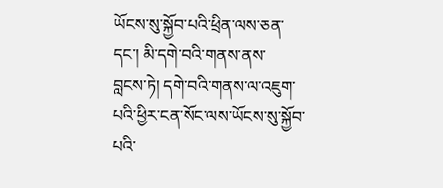ཡོངས་སུ་སྐྱོབ་པའི་ཕྲིན་ལས་ཅན་དང་། མི་དགེ་བའི་གནས་ནས་
བླངས་ཏེ། དགེ་བའི་གནས་ལ་འཇུག་པའི་ཕྱིར་ངན་སོང་ལས་ཡོངས་སུ་སྐྱོབ་པའི་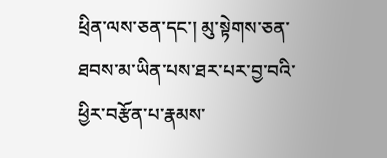ཕྲིན་ལས་ཅན་དང་། མུ་སྟེགས་ཅན་ཐབས་མ་ཡིན་པས་ཐར་པར་བྱ་བའི་ཕྱིར་བརྩོན་པ་རྣམས་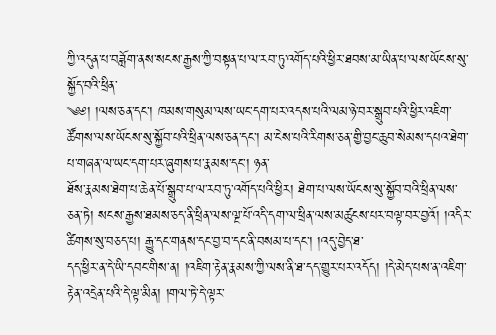ཀྱི་འདུན་པ་བཟློག་ནས་སངས་རྒྱས་ཀྱི་བསྟན་པ་ལ་རབ་ཏུ་འགོད་པའི་ཕྱིར་ཐབས་མ་ཡིན་པ་ལས་ཡོངས་སུ་སྐྱོད་བའི་ཕྲིན་
༄༅། །ལས་ཅན་དང་། ཁམས་གསུམ་ལས་ཡང་དག་པར་འདས་པའི་ལམ་ཉེ་བར་སྒྲུབ་པའི་ཕྱིར་འཇིག་ཚོགས་ལས་ཡོངས་སུ་སྐྱོབ་པའི་ཕྲིན་ལས་ཅན་དང་། མ་ངེས་པའི་རིགས་ཅན་གྱི་བྱང་ཆུབ་སེམས་དཔའ་ཐེག་པ་གཞན་ལ་ཡང་དག་པར་ཞུགས་པ་རྣམས་དང་། ཉན་
ཐོས་རྣམས་ཐེག་པ་ཆེན་པོ་སྒྲུབ་པ་ལ་རབ་ཏུ་འགོད་པའི་ཕྱིར། ཐེག་པ་ལས་ཡོངས་སུ་སྐྱོབ་བའི་ཕྲིན་ལས་ཅན་ཏེ། སངས་རྒྱས་ཐམས་ཅད་ནི་ཕྲིན་ལས་ལྔ་པོ་འདི་དག་ལ་ཕྲིན་ལས་མཚུངས་པར་བལྟ་བར་བྱའོ། །འདིར་ཚིགས་སུ་བཅད་པ། རྒྱུ་དང་གནས་དང་བྱ་བ་དང་ནི་བསམ་པ་དང་། །འདུ་བྱེད་ཐ་
དད་ཕྱིར་ན་དེ་ཡི་དབང་གིས་ན། །འཇིག་རྟེན་རྣམས་ཀྱི་ལས་ནི་ཐ་དད་གྱུར་པར་འདོད། །དེ་མེད་པས་ན་འཇིག་རྟེན་འདྲེན་པའི་དེ་ལྟ་མིན། །གལ་ཏེ་དེ་ལྟར་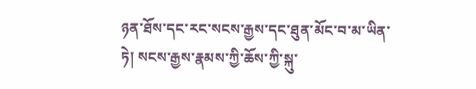ཉན་ཐོས་དང་རང་སངས་རྒྱས་དང་ཐུན་མོང་བ་མ་ཡིན་ཏེ། སངས་རྒྱས་རྣམས་ཀྱི་ཆོས་ཀྱི་སྐུ་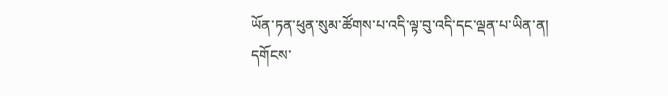ཡོན་ཏན་ཕུན་སུམ་ཚོགས་པ་འདི་ལྟ་བུ་འདི་དང་ལྡན་པ་ཡིན་ན། དགོངས་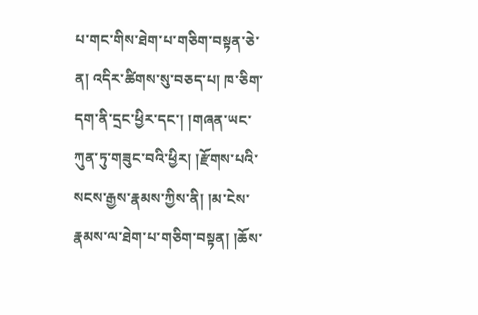པ་གང་གིས་ཐེག་པ་གཅིག་བསྟན་ཅེ་ན། འདིར་ཚིགས་སུ་བཅད་པ། ཁ་ཅིག་དག་ནི་དྲང་ཕྱིར་དང་། །གཞན་ཡང་ཀུན་ཏུ་གཟུང་བའི་ཕྱིར། །རྫོགས་པའི་སངས་རྒྱས་རྣམས་ཀྱིས་ནི། །མ་ངེས་རྣམས་ལ་ཐེག་པ་གཅིག་བསྟན། །ཆོས་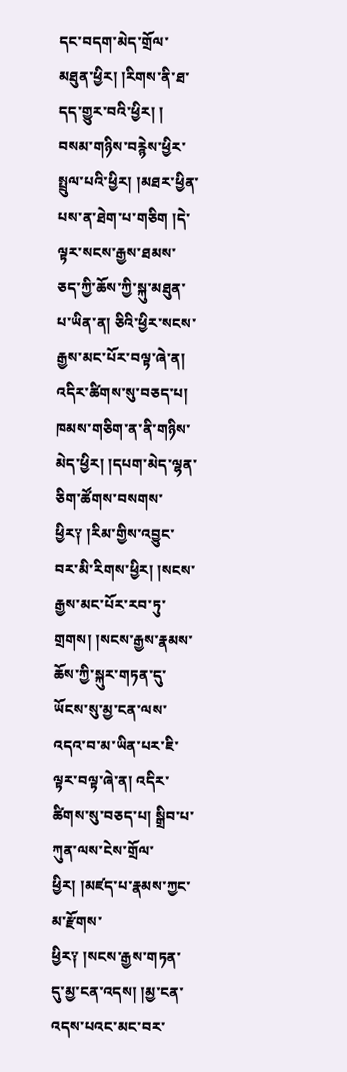དང་བདག་མེད་གྲོལ་མཐུན་ཕྱིར། །རིགས་ནི་ཐ་དད་གྱུར་བའི་ཕྱིར། །
བསམ་གཉིས་བརྙེས་ཕྱིར་སྤྲུལ་པའི་ཕྱིར། །མཐར་ཕྱིན་པས་ན་ཐེག་པ་གཅིག །དེ་ལྟར་སངས་རྒྱས་ཐམས་ཅད་ཀྱི་ཆོས་ཀྱི་སྐུ་མཐུན་པ་ཡིན་ན། ཅིའི་ཕྱིར་སངས་རྒྱས་མང་པོར་བལྟ་ཞེ་ན། འདིར་ཚིགས་སུ་བཅད་པ། ཁམས་གཅིག་ན་ནི་གཉིས་མེད་ཕྱིར། །དཔག་མེད་ལྷན་ཅིག་ཚོགས་བསགས་
ཕྱིར༑ །རིམ་གྱིས་འབྱུང་བར་མི་རིགས་ཕྱིར། །སངས་རྒྱས་མང་པོར་རབ་ཏུ་གྲགས། །སངས་རྒྱས་རྣམས་ཆོས་ཀྱི་སྐུར་གཏན་དུ་ཡོངས་སུ་མྱ་ངན་ལས་འདའ་བ་མ་ཡིན་པར་ཇི་ལྟར་བལྟ་ཞེ་ན། འདིར་ཚིགས་སུ་བཅད་པ། སྒྲིབ་པ་ཀུན་ལས་ངེས་གྲོལ་ཕྱིར། །མཛད་པ་རྣམས་ཀྱང་མ་རྫོགས་
ཕྱིར༑ །སངས་རྒྱས་གཏན་དུ་མྱ་ངན་འདས། །མྱ་ངན་འདས་པའང་མང་བར་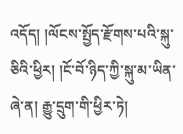འདོད། །ལོངས་སྤྱོད་རྫོགས་པའི་སྐུ་ཅིའི་ཕྱིར། །ངོ་བོ་ཉིད་ཀྱི་སྐུ་མ་ཡིན་ཞེ་ན། རྒྱུ་དྲུག་གི་ཕྱིར་ཏེ།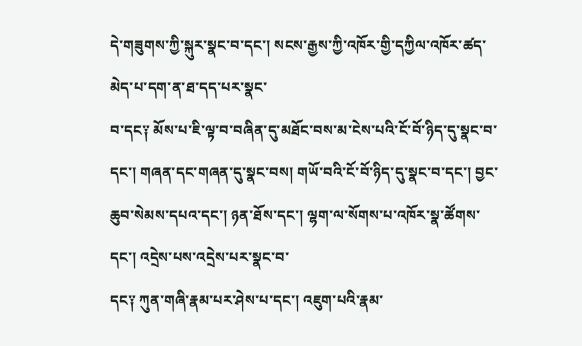དེ་གཟུགས་ཀྱི་སྐུར་སྣང་བ་དང་། སངས་རྒྱས་ཀྱི་འཁོར་གྱི་དཀྱིལ་འཁོར་ཚད་མེད་པ་དག་ན་ཐ་དད་པར་སྣང་
བ་དང༑ མོས་པ་ཇི་ལྟ་བ་བཞིན་དུ་མཐོང་བས་མ་ངེས་པའི་ངོ་བོ་ཉིད་དུ་སྣང་བ་དང་། གཞན་དང་གཞན་དུ་སྣང་བས། གཡོ་བའི་ངོ་བོ་ཉིད་དུ་སྣང་བ་དང་། བྱང་ཆུབ་སེམས་དཔའ་དང་། ཉན་ཐོས་དང་། ལྷག་ལ་སོགས་པ་འཁོར་སྣ་ཚོགས་དང་། འདྲེས་པས་འདྲེས་པར་སྣང་བ་
དང༑ ཀུན་གཞི་རྣམ་པར་ཤེས་པ་དང་། འཇུག་པའི་རྣམ་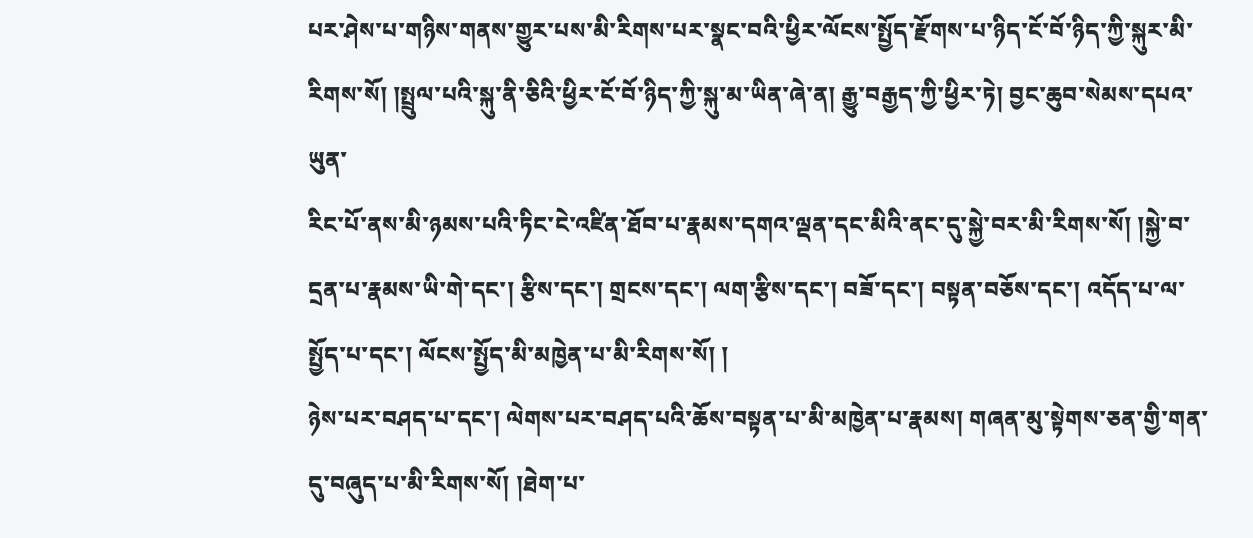པར་ཤེས་པ་གཉིས་གནས་གྱུར་པས་མི་རིགས་པར་སྣང་བའི་ཕྱིར་ལོངས་སྤྱོད་རྫོགས་པ་ཉིད་ངོ་བོ་ཉིད་ཀྱི་སྐུར་མི་རིགས་སོ། །སྤྲུལ་པའི་སྐུ་ནི་ཅིའི་ཕྱིར་ངོ་བོ་ཉིད་ཀྱི་སྐུ་མ་ཡིན་ཞེ་ན། རྒྱུ་བརྒྱད་ཀྱི་ཕྱིར་ཏེ། བྱང་ཆུབ་སེམས་དཔའ་ཡུན་
རིང་པོ་ནས་མི་ཉམས་པའི་ཏིང་ངེ་འཛིན་ཐོབ་པ་རྣམས་དགའ་ལྡན་དང་མིའི་ནང་དུ་སྐྱེ་བར་མི་རིགས་སོ། །སྐྱེ་བ་དྲན་པ་རྣམས་ཡི་གེ་དང་། རྩིས་དང་། གྲངས་དང་། ལག་རྩིས་དང་། བཟོ་དང་། བསྟན་བཅོས་དང་། འདོད་པ་ལ་སྤྱོད་པ་དང་། ལོངས་སྤྱོད་མི་མཁྱེན་པ་མི་རིགས་སོ། །
ཉེས་པར་བཤད་པ་དང་། ལེགས་པར་བཤད་པའི་ཆོས་བསྟན་པ་མི་མཁྱེན་པ་རྣམས། གཞན་མུ་སྟེགས་ཅན་གྱི་གན་དུ་བཞུད་པ་མི་རིགས་སོ། །ཐེག་པ་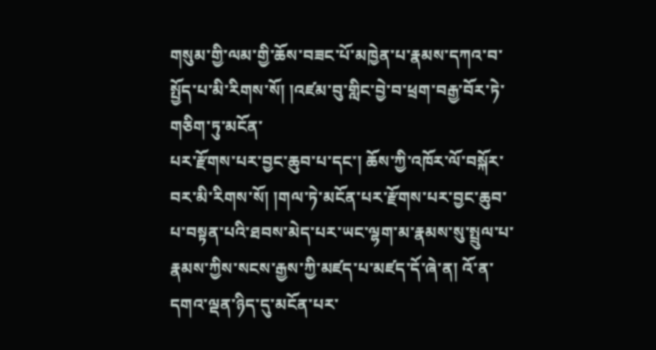གསུམ་གྱི་ལམ་གྱི་ཆོས་བཟང་པོ་མཁྱེན་པ་རྣམས་དཀའ་བ་སྤྱོད་པ་མི་རིགས་སོ། །འཛམ་བུ་གླིང་བྱེ་བ་ཕྲག་བརྒྱ་བོར་ཏེ་གཅིག་ཏུ་མངོན་
པར་རྫོགས་པར་བྱང་ཆུབ་པ་དང་། ཆོས་ཀྱི་འཁོར་ལོ་བསྐོར་བར་མི་རིགས་སོ། །གལ་ཏེ་མངོན་པར་རྫོགས་པར་བྱང་ཆུབ་པ་བསྟན་པའི་ཐབས་མེད་པར་ཡང་ལྷག་མ་རྣམས་སུ་སྤྲུལ་པ་རྣམས་ཀྱིས་སངས་རྒྱས་ཀྱི་མཛད་པ་མཛད་དོ་ཞེ་ན། འོ་ན་དགའ་ལྡན་ཉིད་དུ་མངོན་པར་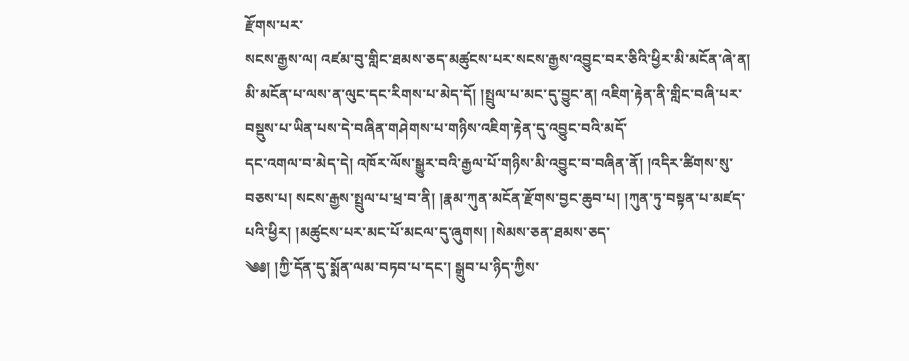རྫོགས་པར་
སངས་རྒྱས་ལ། འཛམ་བུ་གླིང་ཐམས་ཅད་མཚུངས་པར་སངས་རྒྱས་འབྱུང་བར་ཅིའི་ཕྱིར་མི་མངོན་ཞེ་ན། མི་མངོན་པ་ལས་ན་ལུང་དང་རིགས་པ་མེད་དོ། །སྤྲུལ་པ་མང་དུ་བྱུང་ན། འཇིག་རྟེན་ནི་གླིང་བཞི་པར་བསྡུས་པ་ཡིན་པས་དེ་བཞིན་གཤེགས་པ་གཉིས་འཇིག་རྟེན་དུ་འབྱུང་བའི་མདོ་
དང་འགལ་བ་མེད་དེ། འཁོར་ལོས་སྒྱུར་བའི་རྒྱལ་པོ་གཉིས་མི་འབྱུང་བ་བཞིན་ནོ། །འདིར་ཚིགས་སུ་བཅས་པ། སངས་རྒྱས་སྤྲུལ་པ་ཕྲ་བ་ནི། །རྣམ་ཀུན་མངོན་རྫོགས་བྱང་ཆུབ་པ། །ཀུན་ཏུ་བསྟན་པ་མཛད་པའི་ཕྱིར། །མཚུངས་པར་མང་པོ་མངལ་དུ་ཞུགས། །སེམས་ཅན་ཐམས་ཅད་
༄༅། །ཀྱི་དོན་དུ་སྨོན་ལམ་བཏབ་པ་དང་། སྒྲུབ་པ་ཉིད་ཀྱིས་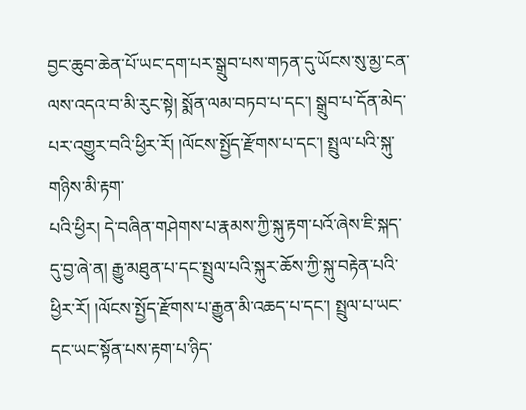བྱང་ཆུབ་ཆེན་པོ་ཡང་དག་པར་སྒྲུབ་པས་གཏན་དུ་ཡོངས་སུ་མྱ་ངན་ལས་འདའ་བ་མི་རུང་སྟེ། སྨོན་ལམ་བཏབ་པ་དང་། སྒྲུབ་པ་དོན་མེད་པར་འགྱུར་བའི་ཕྱིར་རོ། །ལོངས་སྤྱོད་རྫོགས་པ་དང་། སྤྲུལ་པའི་སྐུ་གཉིས་མི་རྟག་
པའི་ཕྱིར། དེ་བཞིན་གཤེགས་པ་རྣམས་ཀྱི་སྐུ་རྟག་པའོ་ཞེས་ཇི་སྐད་དུ་བྱ་ཞེ་ན། རྒྱུ་མཐུན་པ་དང་སྤྲུལ་པའི་སྐུར་ཆོས་ཀྱི་སྐུ་བརྟེན་པའི་ཕྱིར་རོ། །ལོངས་སྤྱོད་རྫོགས་པ་རྒྱུན་མི་འཆད་པ་དང་། སྤྲུལ་པ་ཡང་དང་ཡང་སྟོན་པས་རྟག་པ་ཉིད་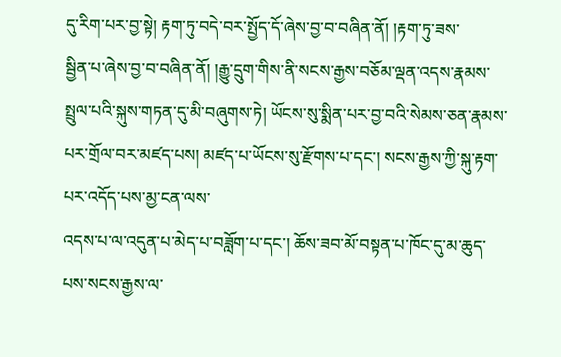དུ་རིག་པར་བྱ་སྟེ། རྟག་ཏུ་བདེ་བར་སྤྱོད་དོ་ཞེས་བྱ་བ་བཞིན་ནོ། །རྟག་ཏུ་ཟས་
སྦྱིན་པ་ཞེས་བྱ་བ་བཞིན་ནོ། །རྒྱུ་དྲུག་གིས་ནི་སངས་རྒྱས་བཅོམ་ལྡན་འདས་རྣམས་སྤྲུལ་པའི་སྐུས་གཏན་དུ་མི་བཞུགས་ཏེ། ཡོངས་སུ་སྨིན་པར་བྱ་བའི་སེམས་ཅན་རྣམས་པར་གྲོལ་བར་མཛད་པས། མཛད་པ་ཡོངས་སུ་རྫོགས་པ་དང་། སངས་རྒྱས་ཀྱི་སྐུ་རྟག་པར་འདོད་པས་མྱ་ངན་ལས་
འདས་པ་ལ་འདུན་པ་མེད་པ་བཟློག་པ་དང་། ཆོས་ཟབ་མོ་བསྟན་པ་ཁོང་དུ་མ་ཆུད་པས་སངས་རྒྱས་ལ་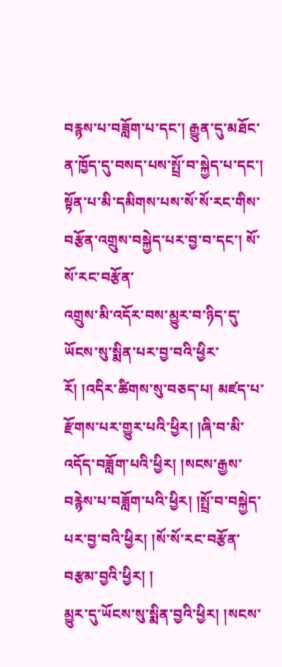བརྙས་པ་བཟློག་པ་དང་། རྒྱུན་དུ་མཐོང་ན་ཁྱོད་དུ་བསད་པས་སྤྲོ་བ་སྐྱེད་པ་དང་། སྟོན་པ་མི་དམིགས་པས་སོ་སོ་རང་གིས་བརྩོན་འགྲུས་བསྐྱེད་པར་བྱ་བ་དང་། སོ་སོ་རང་བརྩོན་
འགྲུས་མི་འདོར་བས་མྱུར་བ་ཉིད་དུ་ཡོངས་སུ་སྨིན་པར་བྱ་བའི་ཕྱིར་རོ། །འདིར་ཚིགས་སུ་བཅད་པ། མཛད་པ་རྫོགས་པར་གྱུར་པའི་ཕྱིར། །ཞི་བ་མི་འདོད་བཟློག་པའི་ཕྱིར། །སངས་རྒྱས་བརྙེས་པ་བཟློག་པའི་ཕྱིར། །སྤྲོ་བ་བསྐྱེད་པར་བྱ་བའི་ཕྱིར། །སོ་སོ་རང་བརྩོན་བརྩམ་བྱའི་ཕྱིར། །
མྱུར་དུ་ཡོངས་སུ་སྨིན་བྱའི་ཕྱིར། །སངས་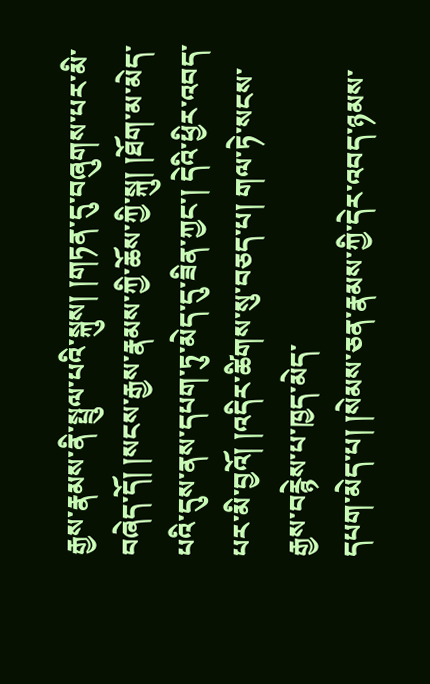རྒྱས་རྣམས་ནི་སྤྲུལ་པའི་སྐུས། །གཏན་དུ་བཞུགས་པར་མི་བཞེད་དོ། །སངས་རྒྱས་རྣམས་ཀྱི་ཆོས་ཀྱི་སྐུ། །ཐོག་མ་མེད་པའི་དུས་ནས་དཔག་ཏུ་མེད་དུ་ཟིན་ཀྱང་། དེའི་ཕྱིར་འབད་པར་མི་བྱའོ། །འདིར་ཚིགས་སུ་བཅད་པ། གལ་ཏེ་སངས་རྒྱས་བརྙེས་པ་ཁྱད་མེད་
དཔག་མེད་པ། །སེམས་ཅན་རྣམས་ཀྱི་དེར་འབད་ཉམས་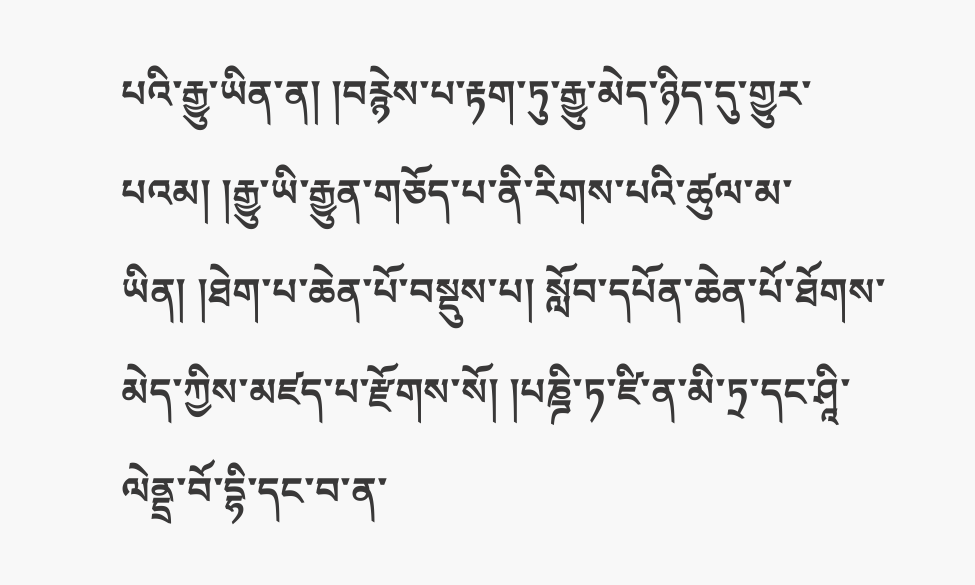པའི་རྒྱུ་ཡིན་ན། །བརྙེས་པ་རྟག་ཏུ་རྒྱུ་མེད་ཉིད་དུ་གྱུར་པའམ། །རྒྱུ་ཡི་རྒྱུན་གཅོད་པ་ནི་རིགས་པའི་ཚུལ་མ་ཡིན། །ཐེག་པ་ཆེན་པོ་བསྡུས་པ། སློབ་དཔོན་ཆེན་པོ་ཐོགས་མེད་ཀྱིས་མཛད་པ་རྫོགས་སོ། །པཎྜི་ཏ་ཛི་ན་མི་ཏྲ་དང་ཤཱི་ལེནྡྲ་བོ་དྷི་དང་བ་ན་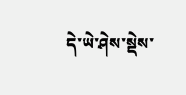དེ་ཡེ་ཤེས་སྡེས་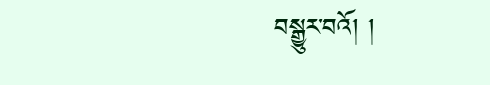བསྒྱུར་བའོ། །